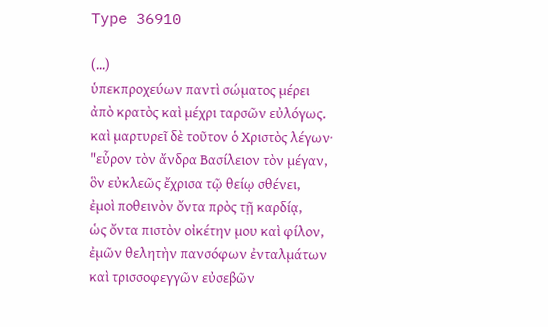Type 36910

(...)
ὑπεκπροχεύων παντὶ σώματος μέρει
ἀπὸ κρατὸς καὶ μέχρι ταρσῶν εὐλόγως.
καὶ μαρτυρεῖ δὲ τοῦτον ὁ Χριστὸς λέγων·
"εὗρον τὸν ἄνδρα Βασίλειον τὸν μέγαν,
ὃν εὐκλεῶς ἔχρισα τῷ θείῳ σθένει,
ἐμοὶ ποθεινὸν ὄντα πρὸς τῇ καρδίᾳ,
ὡς ὄντα πιστὸν οἰκέτην μου καὶ φίλον,
ἐμῶν θελητὴν πανσόφων ἐνταλμάτων
καὶ τρισσοφεγγῶν εὐσεβῶν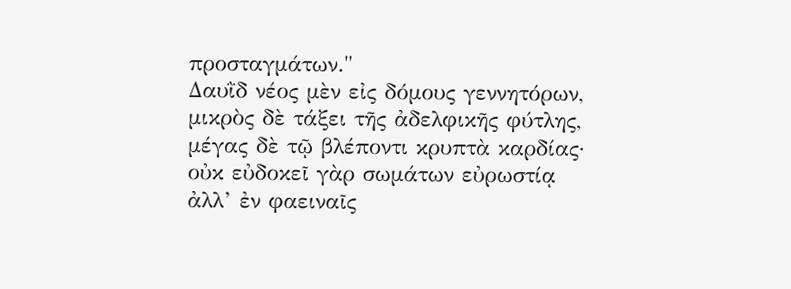προσταγμάτων."
Δαυῒδ νέος μὲν εἰς δόμους γεννητόρων,
μικρὸς δὲ τάξει τῆς ἀδελφικῆς φύτλης,
μέγας δὲ τῷ βλέποντι κρυπτὰ καρδίας·
οὐκ εὐδοκεῖ γὰρ σωμάτων εὐρωστίᾳ
ἀλλ’ ἐν φαειναῖς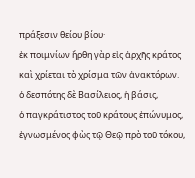πράξεσιν θείου βίου·
ἐκ ποιμνίων ἤρθη γὰρ εἰς ἀρχῆς κράτος
καὶ χρίεται τὸ χρίσμα τῶν ἀνακτόρων.
ὁ δεσπότης δὲ Βασίλειος, ἡ βάσις,
ὁ παγκράτιστος τοῦ κράτους ἐπώνυμος,
ἐγνωσμένος φὼς τῷ Θεῷ πρὸ τοῦ τόκου,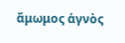ἄμωμος ἁγνὸς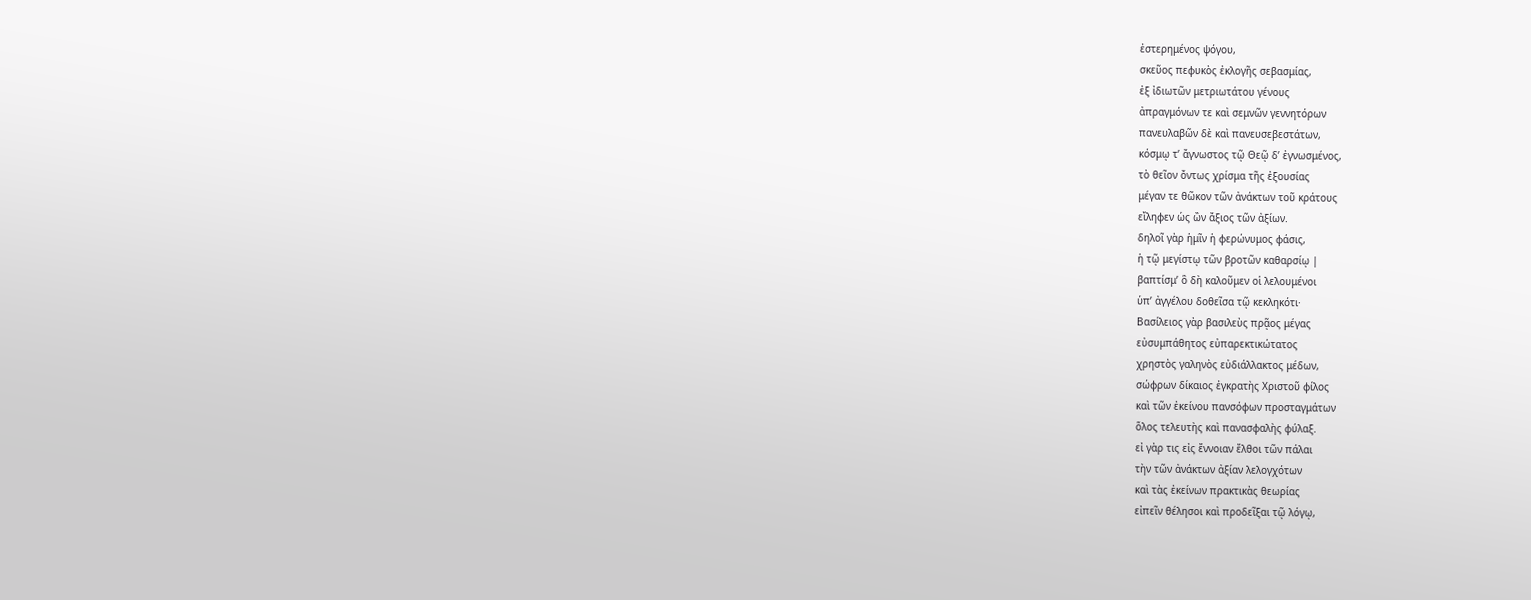ἐστερημένος ψόγου,
σκεῦος πεφυκὸς ἐκλογῆς σεβασμίας,
ἐξ ἰδιωτῶν μετριωτάτου γένους
ἀπραγμόνων τε καὶ σεμνῶν γεννητόρων
πανευλαβῶν δὲ καὶ πανευσεβεστάτων,
κόσμῳ τ’ ἄγνωστος τῷ Θεῷ δ’ ἐγνωσμένος,
τὸ θεῖον ὄντως χρίσμα τῆς ἐξουσίας
μέγαν τε θῶκον τῶν ἀνάκτων τοῦ κράτους
εἴληφεν ὡς ὢν ἄξιος τῶν ἀξίων.
δηλοῖ γὰρ ἡμῖν ἡ φερώνυμος φάσις,
ἡ τῷ μεγίστῳ τῶν βροτῶν καθαρσίῳ |
βαπτίσμ’ ὃ δὴ καλοῦμεν οἱ λελουμένοι
ὑπ’ ἀγγέλου δοθεῖσα τῷ κεκληκότι·
Βασίλειος γὰρ βασιλεὺς πρᾷος μέγας
εὐσυμπάθητος εὐπαρεκτικώτατος
χρηστὸς γαληνὸς εὐδιάλλακτος μέδων,
σώφρων δίκαιος ἐγκρατὴς Χριστοῦ φίλος
καὶ τῶν ἐκείνου πανσόφων προσταγμάτων
ὅλος τελευτὴς καὶ πανασφαλὴς φύλαξ.
εἰ γὰρ τις εἰς ἔννοιαν ἔλθοι τῶν πάλαι
τὴν τῶν ἀνάκτων ἀξίαν λελογχότων
καὶ τὰς ἐκείνων πρακτικὰς θεωρίας
εἰπεῖν θέλησοι καὶ προδεῖξαι τῷ λόγῳ,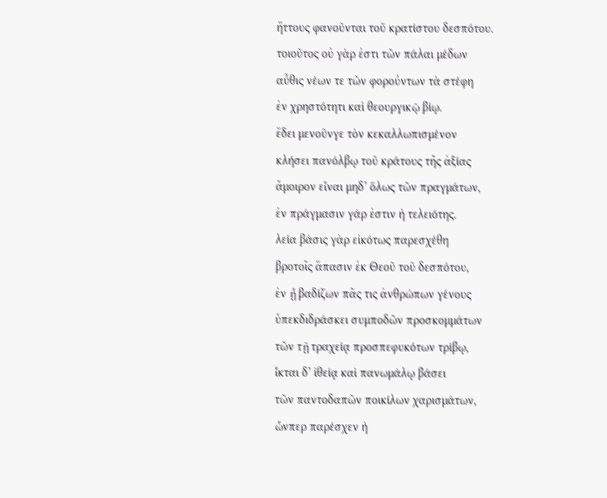ἥττους φανοῦνται τοῦ κρατίστου δεσπότου.
τοιοῦτος οὐ γὰρ ἐστι τῶν πάλαι μέδων
αὖθις νέων τε τῶν φορούντων τὰ στέφη
ἐν χρηστότητι καὶ θεουργικῷ βίῳ.
ἔδει μενοῦνγε τὸν κεκαλλωπισμένον
κλήσει πανόλβῳ τοῦ κράτους τῆς ἀξίας
ἄμοιρον εἶναι μηδ’ ὅλως τῶν πραγμάτων,
ἐν πράγμασιν γάρ ἐστιν ἡ τελειότης.
λεία βάσις γὰρ εἰκότως παρεσχέθη
βροτοῖς ἅπασιν ἐκ Θεοῦ τοῦ δεσπότου,
ἐν ᾗ βαδίζων πᾶς τις ἀνθρώπων γένους
ὑπεκδιδράσκει συμποδῶν προσκομμάτων
τῶν τῇ τραχείᾳ προσπεφυκότων τρίβῳ,
ἷκται δ’ ἰθείᾳ καὶ πανωμάλῳ βάσει
τῶν παντοδαπῶν ποικίλων χαρισμάτων,
ὧνπερ παρέσχεν ἡ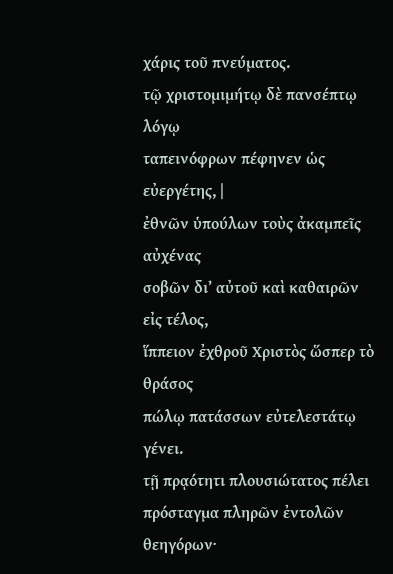χάρις τοῦ πνεύματος.
τῷ χριστομιμήτῳ δὲ πανσέπτῳ λόγῳ
ταπεινόφρων πέφηνεν ὡς εὐεργέτης, |
ἐθνῶν ὑπούλων τοὺς ἀκαμπεῖς αὐχένας
σοβῶν δι’ αὐτοῦ καὶ καθαιρῶν εἰς τέλος,
ἵππειον ἐχθροῦ Χριστὸς ὥσπερ τὸ θράσος
πώλῳ πατάσσων εὐτελεστάτῳ γένει.
τῇ πρᾳότητι πλουσιώτατος πέλει
πρόσταγμα πληρῶν ἐντολῶν θεηγόρων·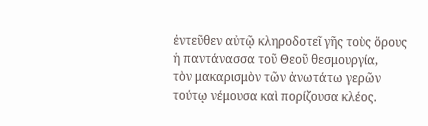ἐντεῦθεν αὐτῷ κληροδοτεῖ γῆς τοὺς ὅρους
ἡ παντάνασσα τοῦ Θεοῦ θεσμουργία,
τὸν μακαρισμὸν τῶν ἀνωτάτω γερῶν
τούτῳ νέμουσα καὶ πορίζουσα κλέος.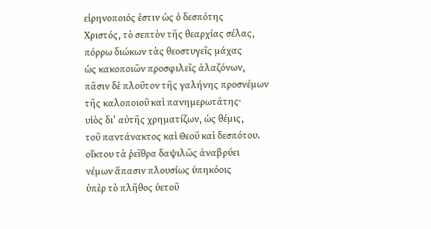εἰρηνοποιός ἐστιν ὡς ὁ δεσπότης
Χριστός, τὸ σεπτὸν τῆς θεαρχίας σέλας,
πόρρω διώκων τὰς θεοστυγεῖς μάχας
ὡς κακοποιῶν προσφιλεῖς ἀλαζόνων,
πᾶσιν δὲ πλοῦτον τῆς γαλήνης προσνέμων
τῆς καλοποιοῦ καὶ πανημερωτάτης·
υἱὸς δι’ αὐτῆς χρηματίζων, ὡς θέμις,
τοῦ παντάνακτος καὶ Θεοῦ καὶ δεσπότου.
οἴκτου τὰ ῥεῖθρα δαψιλῶς ἀναβρύει
νέμων ἅπασιν πλουσίως ὑπηκόοις
ὑπὲρ τὸ πλῆθος ὑετοῦ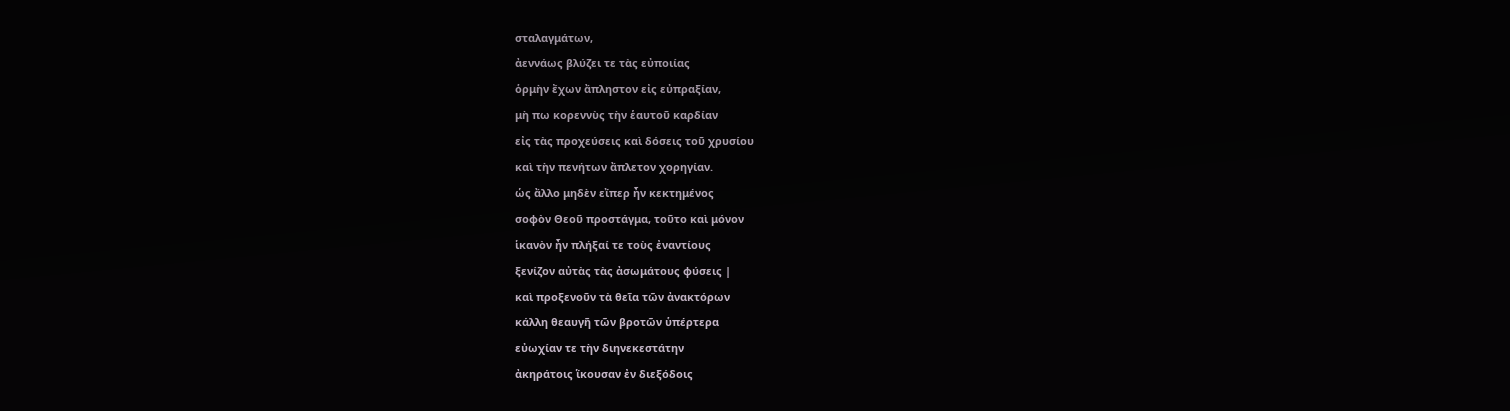σταλαγμάτων,
ἀεννάως βλύζει τε τὰς εὐποιίας
ὁρμὴν ἔχων ἄπληστον εἰς εὐπραξίαν,
μὴ πω κορεννὺς τὴν ἑαυτοῦ καρδίαν
εἰς τὰς προχεύσεις καὶ δόσεις τοῦ χρυσίου
καὶ τὴν πενήτων ἄπλετον χορηγίαν.
ὡς ἄλλο μηδὲν εἴπερ ἦν κεκτημένος
σοφὸν Θεοῦ προστάγμα, τοῦτο καὶ μόνον
ἱκανὸν ἦν πλήξαί τε τοὺς ἐναντίους
ξενίζον αὐτὰς τὰς ἀσωμάτους φύσεις |
καὶ προξενοῦν τὰ θεῖα τῶν ἀνακτόρων
κάλλη θεαυγῆ τῶν βροτῶν ὑπέρτερα
εὐωχίαν τε τὴν διηνεκεστάτην
ἀκηράτοις ἵκουσαν ἐν διεξόδοις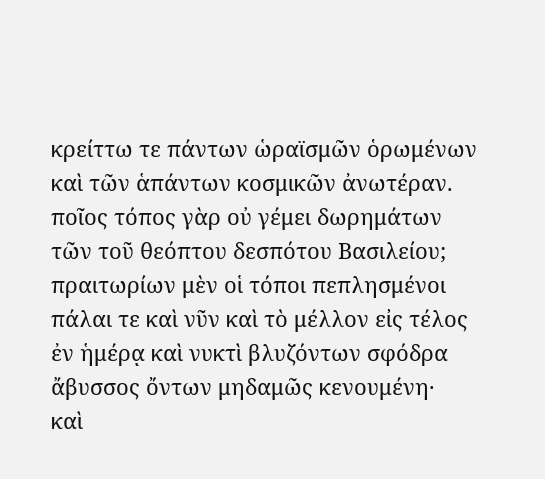κρείττω τε πάντων ὡραϊσμῶν ὁρωμένων
καὶ τῶν ἁπάντων κοσμικῶν ἀνωτέραν.
ποῖος τόπος γὰρ οὐ γέμει δωρημάτων
τῶν τοῦ θεόπτου δεσπότου Βασιλείου;
πραιτωρίων μὲν οἱ τόποι πεπλησμένοι
πάλαι τε καὶ νῦν καὶ τὸ μέλλον εἰς τέλος
ἐν ἡμέρᾳ καὶ νυκτὶ βλυζόντων σφόδρα
ἄβυσσος ὄντων μηδαμῶς κενουμένη·
καὶ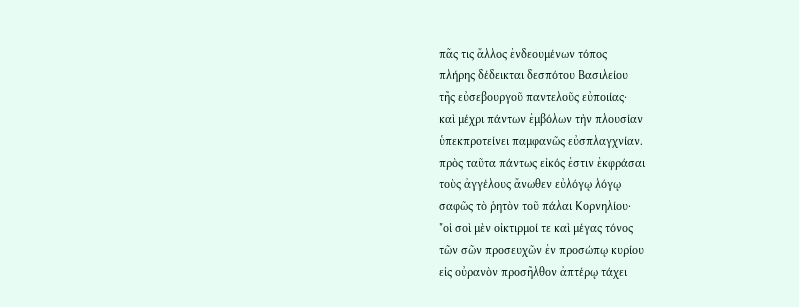πᾶς τις ἄλλος ἐνδεουμένων τόπος
πλήρης δέδεικται δεσπότου Βασιλείου
τῆς εὐσεβουργοῦ παντελοῦς εὐποιίας·
καὶ μέχρι πάντων ἐμβόλων τὴν πλουσίαν
ὑπεκπροτείνει παμφανῶς εὐσπλαγχνίαν.
πρὸς ταῦτα πάντως εἰκός ἐστιν ἐκφράσαι
τοὺς ἀγγέλους ἄνωθεν εὐλόγῳ λόγῳ
σαφῶς τὸ ῥητὸν τοῦ πάλαι Κορνηλίου·
"οἱ σοὶ μὲν οἰκτιρμοί τε καὶ μέγας τόνος
τῶν σῶν προσευχῶν ἐν προσώπῳ κυρίου
εἰς οὐρανὸν προσῆλθον ἀπτέρῳ τάχει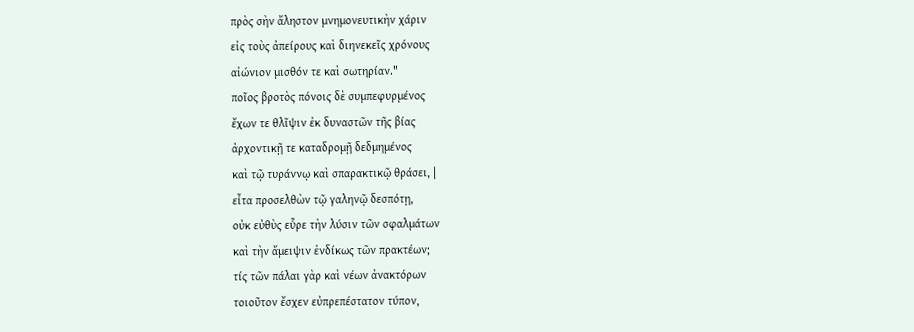πρὸς σὴν ἄληστον μνημονευτικὴν χάριν
εἰς τοὺς ἀπείρους καὶ διηνεκεῖς χρόνους
αἰώνιον μισθόν τε καὶ σωτηρίαν."
ποῖος βροτὸς πόνοις δὲ συμπεφυρμένος
ἔχων τε θλῖψιν ἐκ δυναστῶν τῆς βίας
ἀρχοντικῇ τε καταδρομῇ δεδμημένος
καὶ τῷ τυράννῳ καὶ σπαρακτικῷ θράσει, |
εἶτα προσελθὼν τῷ γαληνῷ δεσπότῃ,
οὐκ εὐθὺς εὗρε τὴν λύσιν τῶν σφαλμάτων
καὶ τὴν ἄμειψιν ἐνδίκως τῶν πρακτέων;
τίς τῶν πάλαι γὰρ καὶ νέων ἀνακτόρων
τοιοῦτον ἔσχεν εὐπρεπέστατον τύπον,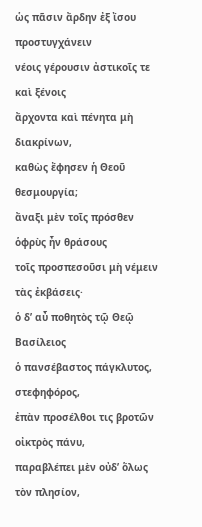ὡς πᾶσιν ἄρδην ἐξ ἴσου προστυγχάνειν
νέοις γέρουσιν ἀστικοῖς τε καὶ ξένοις
ἄρχοντα καὶ πένητα μὴ διακρίνων,
καθὼς ἔφησεν ἡ Θεοῦ θεσμουργία;
ἄναξι μὲν τοῖς πρόσθεν ὁφρὺς ἦν θράσους
τοῖς προσπεσοῦσι μὴ νέμειν τὰς ἐκβάσεις·
ὁ δ’ αὖ ποθητὸς τῷ Θεῷ Βασίλειος
ὁ πανσέβαστος πάγκλυτος, στεφηφόρος,
ἐπὰν προσέλθοι τις βροτῶν οἰκτρὸς πάνυ,
παραβλέπει μὲν οὐδ’ ὅλως τὸν πλησίον,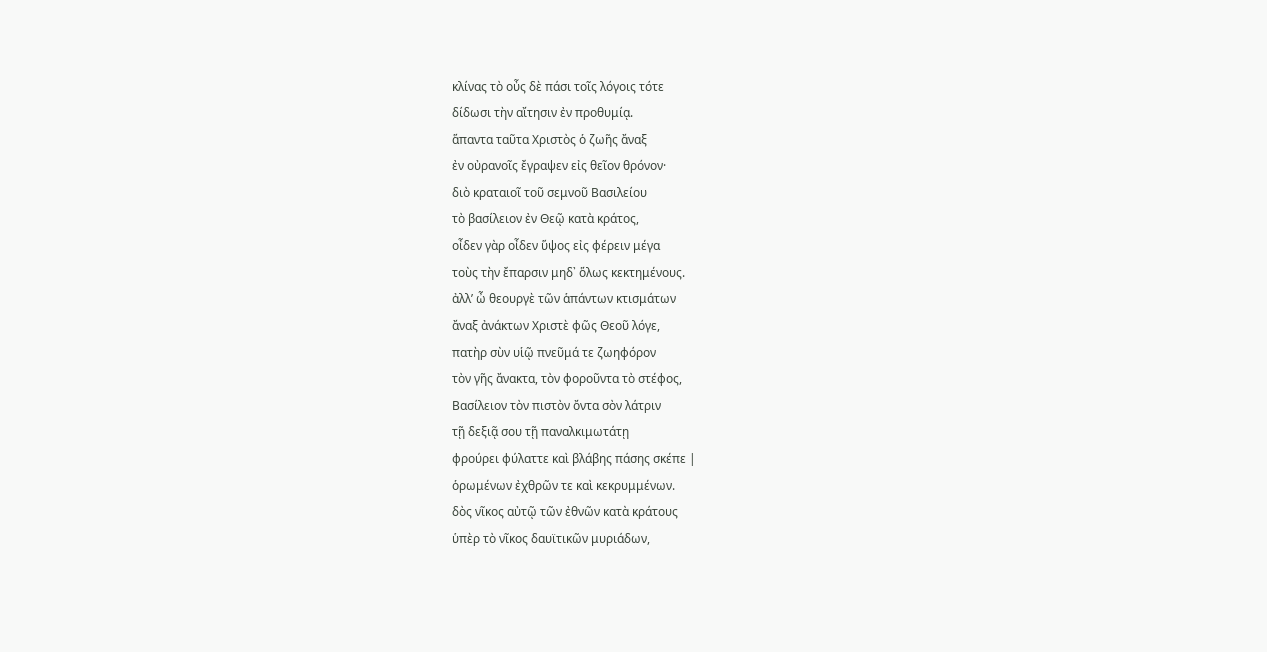κλίνας τὸ οὖς δὲ πάσι τοῖς λόγοις τότε
δίδωσι τὴν αἴτησιν ἐν προθυμίᾳ.
ἅπαντα ταῦτα Χριστὸς ὁ ζωῆς ἄναξ
ἐν οὐρανοῖς ἔγραψεν εἰς θεῖον θρόνον·
διὸ κραταιοῖ τοῦ σεμνοῦ Βασιλείου
τὸ βασίλειον ἐν Θεῷ κατὰ κράτος,
οἶδεν γὰρ οἶδεν ὕψος εἰς φέρειν μέγα
τοὺς τὴν ἔπαρσιν μηδ᾿ ὅλως κεκτημένους.
ἀλλ’ ὦ θεουργὲ τῶν ἁπάντων κτισμάτων
ἄναξ ἀνάκτων Χριστὲ φῶς Θεοῦ λόγε,
πατὴρ σὺν υἱῷ πνεῦμά τε ζωηφόρον
τὸν γῆς ἄνακτα, τὸν φοροῦντα τὸ στέφος,
Βασίλειον τὸν πιστὸν ὄντα σὸν λάτριν
τῇ δεξιᾷ σου τῇ παναλκιμωτάτῃ
φρούρει φύλαττε καὶ βλάβης πάσης σκέπε |
ὁρωμένων ἐχθρῶν τε καὶ κεκρυμμένων.
δὸς νῖκος αὐτῷ τῶν ἐθνῶν κατὰ κράτους
ὑπὲρ τὸ νῖκος δαυϊτικῶν μυριάδων,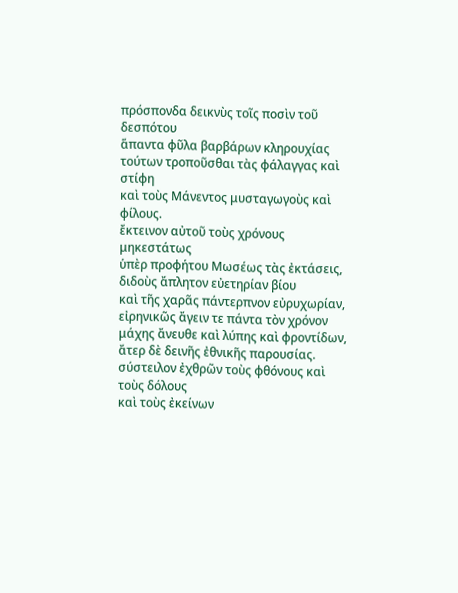πρόσπονδα δεικνὺς τοῖς ποσὶν τοῦ δεσπότου
ἅπαντα φῦλα βαρβάρων κληρουχίας
τούτων τροποῦσθαι τὰς φάλαγγας καὶ στίφη
καὶ τοὺς Μάνεντος μυσταγωγοὺς καὶ φίλους.
ἔκτεινον αὐτοῦ τοὺς χρόνους μηκεστάτως
ὑπὲρ προφήτου Μωσέως τὰς ἐκτάσεις,
διδοὺς ἄπλητον εὐετηρίαν βίου
καὶ τῆς χαρᾶς πάντερπνον εὐρυχωρίαν,
εἰρηνικῶς ἄγειν τε πάντα τὸν χρόνον
μάχης ἄνευθε καὶ λύπης καὶ φροντίδων,
ἄτερ δὲ δεινῆς ἐθνικῆς παρουσίας.
σύστειλον ἐχθρῶν τοὺς φθόνους καὶ τοὺς δόλους
καὶ τοὺς ἐκείνων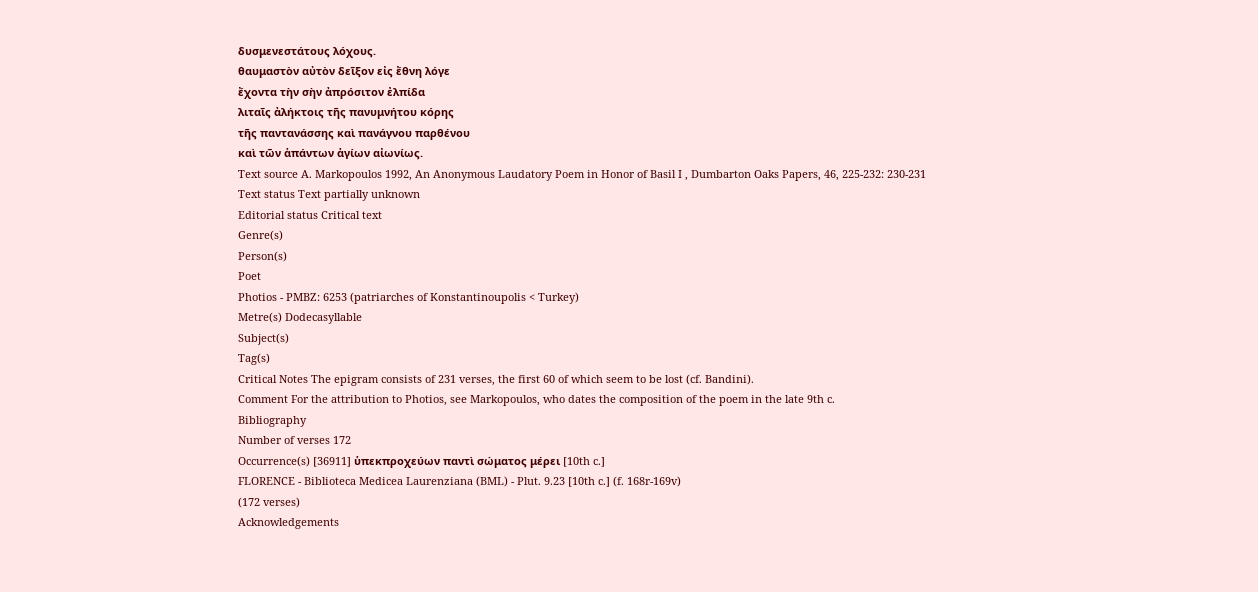δυσμενεστάτους λόχους.
θαυμαστὸν αὐτὸν δεῖξον εἰς ἔθνη λόγε
ἔχοντα τὴν σὴν ἀπρόσιτον ἐλπίδα
λιταῖς ἀλήκτοις τῆς πανυμνήτου κόρης
τῆς παντανάσσης καὶ πανάγνου παρθένου
καὶ τῶν ἁπάντων ἁγίων αἰωνίως.
Text source A. Markopoulos 1992, An Anonymous Laudatory Poem in Honor of Basil I , Dumbarton Oaks Papers, 46, 225-232: 230-231
Text status Text partially unknown
Editorial status Critical text
Genre(s)
Person(s)
Poet
Photios - PMBZ: 6253 (patriarches of Konstantinoupolis < Turkey)
Metre(s) Dodecasyllable
Subject(s)
Tag(s)
Critical Notes The epigram consists of 231 verses, the first 60 of which seem to be lost (cf. Bandini).
Comment For the attribution to Photios, see Markopoulos, who dates the composition of the poem in the late 9th c.
Bibliography
Number of verses 172
Occurrence(s) [36911] ὑπεκπροχεύων παντὶ σώματος μέρει [10th c.]
FLORENCE - Biblioteca Medicea Laurenziana (BML) - Plut. 9.23 [10th c.] (f. 168r-169v)
(172 verses)
Acknowledgements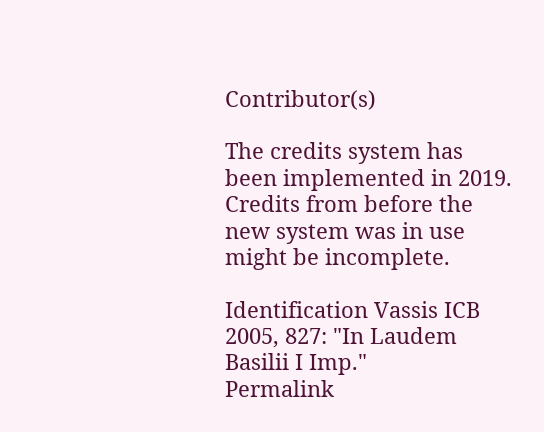Contributor(s)

The credits system has been implemented in 2019. Credits from before the new system was in use might be incomplete.

Identification Vassis ICB 2005, 827: "In Laudem Basilii I Imp."
Permalink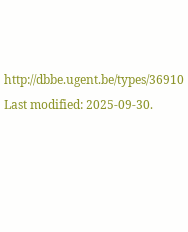http://dbbe.ugent.be/types/36910
Last modified: 2025-09-30.